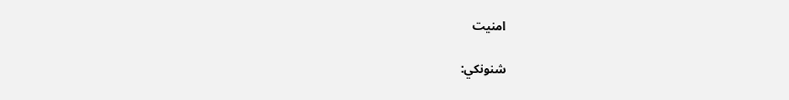امنیت

شنونکي: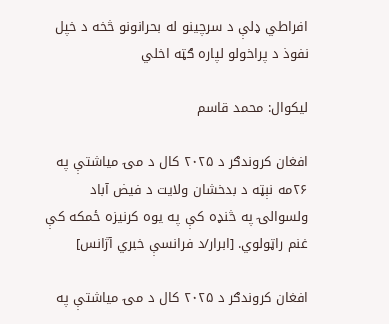افراطي ډلې د سرچينو له بحرانونو څخه د خپل نفوذ د پراخولو لپاره ګټه اخلي

لیکوال: محمد قاسم

افغان کروندګر د ۲۰۲۵ کال د مۍ میاشتې په ۲۶مه نېټه د بدخشان ولايت د فيض آباد ولسوالۍ په څنډه کې په یوه کرنیزه ځمکه کې غنم راټولوي. [ابرار/د فرانسې خبري آژانس]

افغان کروندګر د ۲۰۲۵ کال د مۍ میاشتې په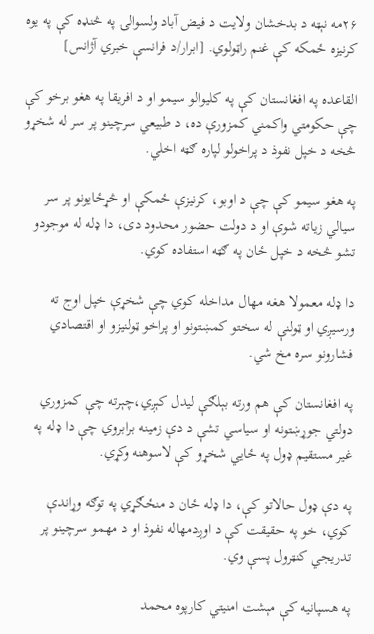۲۶مه نېټه د بدخشان ولايت د فيض آباد ولسوالۍ په څنډه کې په یوه کرنیزه ځمکه کې غنم راټولوي. [ابرار/د فرانسې خبري آژانس]

القاعده په افغانستان کې په کليوالو سيمو او د افريقا په هغو برخو کې چې حکومتي واکمني کمزورې ده، د طبيعي سرچينو پر سر له شخړو څخه د خپل نفوذ د پراخولو لپاره ګټه اخلي.

په هغو سيمو کې چې د اوبو، کرنيزې ځمکې او څړځايونو پر سر سيالي زياته شوې او د دولت حضور محدود دی، دا ډله له موجودو تشو څخه د خپل ځان په ګټه استفاده کوي.

دا ډله معمولا هغه مهال مداخله کوي چې شخړې خپل اوج ته ورسيږي او ټولنې له سختو کمښتونو او پراخو ټولنيزو او اقتصادي فشارونو سره مخ شي.

په افغانستان کې هم ورته بېلګې ليدل کېږي،چېرته چې کمزوري دولتي جوړښتونه او سياسي تشې د دې زمينه برابروي چې دا ډله په غير مستقيم ډول په ځايي شخړو کې لاسوهنه وکړي.

په دې ډول حالاتو کې، دا ډله ځان د منځګړي په توګه وړاندې کوي، خو په حقيقت کې د اوږدمهاله نفوذ او د مهمو سرچينو پر تدريجي کنټرول پسې وي.

په هسپانيه کې مېشت امنيتي کارپوه محمد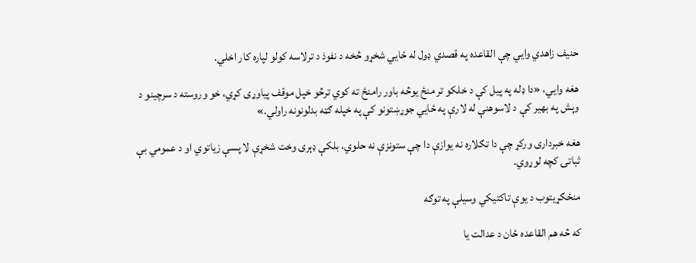حنيف زاهدي وايي چې القاعده په قصدي ډول له ځايي شخړو څخه د نفوذ د ترلاسه کولو لپاره کار اخلي.

هغه وايي، «دا ډله په پيل کې د خلکو تر منځ یوڅه باور رامنځ ته کوي ترڅو خپل موقف پياوړی کړي، خو وروسته د سرچينو د وېش په بهير کې د لاسوهنې له لارې په ځايي جوړښتونو کې په خپله ګټه بدلونونه راولي.»

هغه خبرداری ورکړ چې دا تګلاره نه يوازې دا چې ستونزې نه حلوي، بلکې ډېری وخت شخړې لا پسې زياتوي او د عمومي بې ثباتۍ کچه لوړوي.

منځګړيتوب د يوې تاکتيکي وسيلې په توګه

که څه هم القاعده ځان د عدالت يا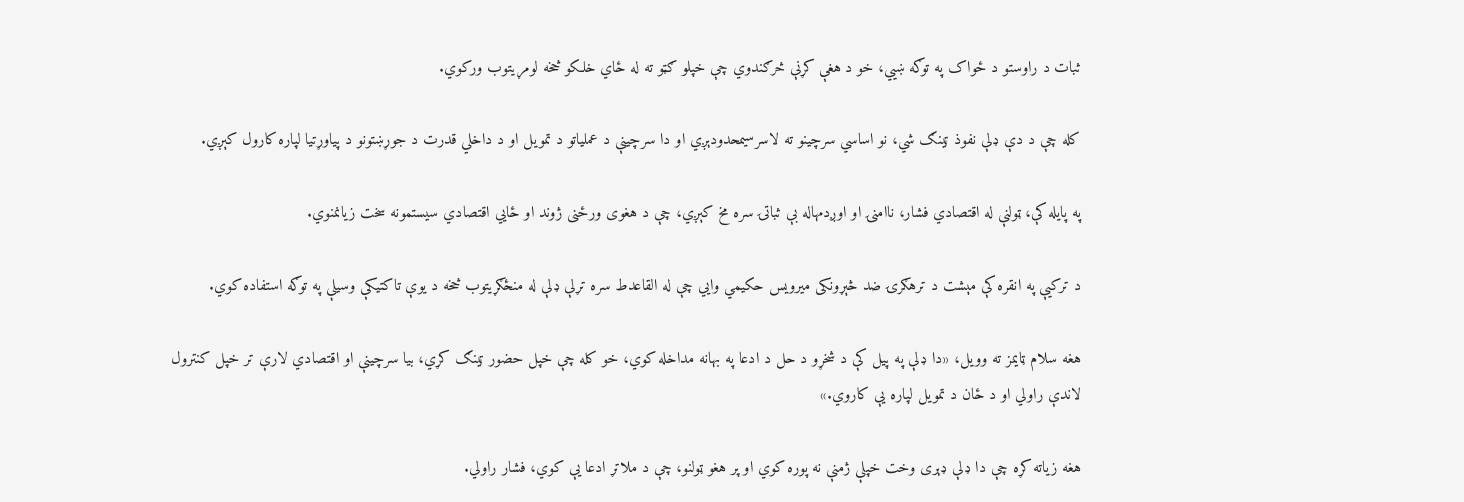ثبات د راوستو د ځواک په توګه ښيي، خو د هغې کړنې څرګندوي چې خپلو ګټو ته له ځاي خلکو څخه لومړیتوب ورکوي.

کله چې د دې ډلې نفوذ ټينګ شي، نو اساسي سرچينو ته لاسرسیمحدودېږي او دا سرچينې د عملياتو د تمويل او د داخلي قدرت د جوړښتونو د پياوړتيا لپاره کارول کېږي.

په پايله کې، ټولنې له اقتصادي فشار، ناامنۍ او اوږدمهاله بې ثباتۍ سره مخ کېږي، چې د هغوی ورځنی ژوند او ځايي اقتصادي سيستمونه سخت زيانمنوي.

د ترکیې په انقره کې مېشت د ترهګرۍ ضد څېړونکی ميرویس حکيمي وايي چې له القاعدط سره تړلې ډلې له منځګړیتوب څخه د یوې تاکتیکې وسیلې په توګه استفاده کوي.

هغه سلام ټايمز ته وويل، «دا ډلې په پيل کې د شخړو د حل د ادعا په بهانه مداخله کوي، خو کله چې خپل حضور ټینګ کړي، بيا سرچينې او اقتصادي لارې تر خپل کنترول لاندې راولي او د ځان د تمويل لپاره يې کاروي.»

هغه زياته کړه چې دا ډلې ډېری وخت خپلې ژمنې نه پوره کوي او پر هغو ټولنو، چې د ملاتړ ادعا يې کوي، فشار راولي.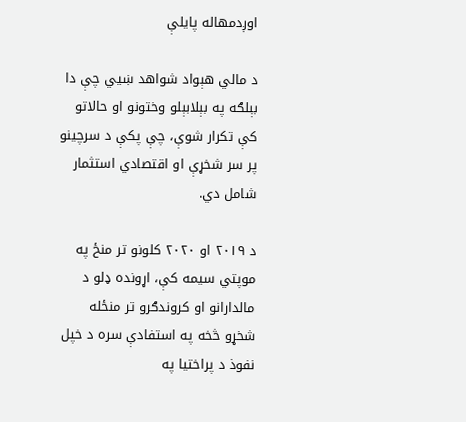اوږدمهاله پايلې

د مالي هېواد شواهد ښيي چې دا بېلګه په بېلابېلو وختونو او حالاتو کې تکرار شوې، چې پکې د سرچينو پر سر شخړې او اقتصادي استثمار شامل دي.

د ۲۰۱۹ او ۲۰۲۰ کلونو تر منځ په موپتي سيمه کې، اړونده ډلو د مالدارانو او کروندګرو تر منځله شخړو څخه په استفادې سره د خپل نفوذ د پراختیا په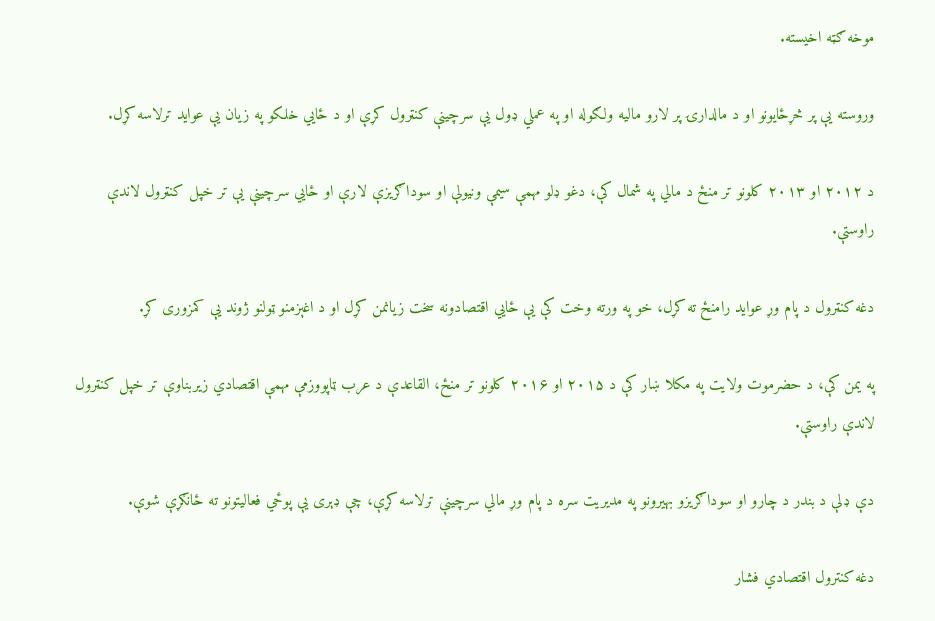موخه ګټه اخیسته.

وروسته يې پر څړځايونو او د مالدارۍ پر لارو ماليه ولګوله او په عملي ډول يې سرچينې کنټرول کړې او د ځايي خلکو په زيان يې عوايد ترلاسه کړل.

د ۲۰۱۲ او ۲۰۱۳ کلونو تر منځ د مالي په شمال کې، دغو ډلو مهمې سيمې ونيولې او سوداګريزې لارې او ځايي سرچينې يې تر خپل کنټرول لاندې راوستې.

دغه کنټرول د پام وړ عوايد رامنځ ته کړل، خو په ورته وخت کې يې ځايي اقتصادونه سخت زيانمن کړل او د اغېزمنو ټولنو ژوند یې کمزوری کړ.

په يمن کې، د حضرموت ولايت په مکلا ښار کې د ۲۰۱۵ او ۲۰۱۶ کلونو تر منځ، القاعدې د عرب ټاپووزمې مهمې اقتصادي زيربناوې تر خپل کنټرول لاندې راوستې.

دې ډلې د بندر د چارو او سوداګريزو بهيرونو په مديريت سره د پام وړ مالي سرچينې ترلاسه کړې، چې ډېری يې پوځي فعاليتونو ته ځانګړې شوې.

دغه کنترول اقتصادي فشار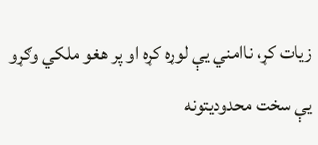زيات کړ، ناامني يې لوړه کړه او پر هغو ملکي وګړو يې سخت محدوديتونه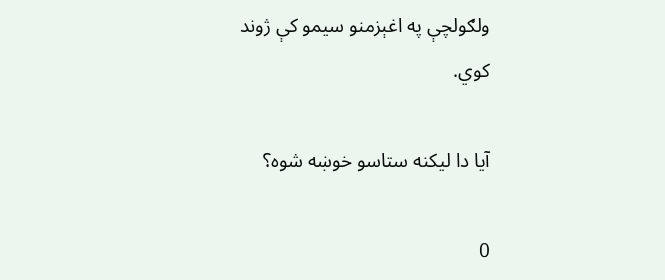ولګولچې په اغېزمنو سيمو کې ژوند کوي.

آیا دا لیکنه ستاسو خوښه شوه؟

0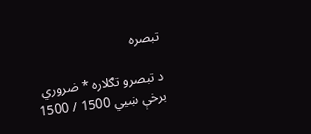تبصره

د تبصرو تګلاره * ضروري برخې ښيي 1500 / 1500